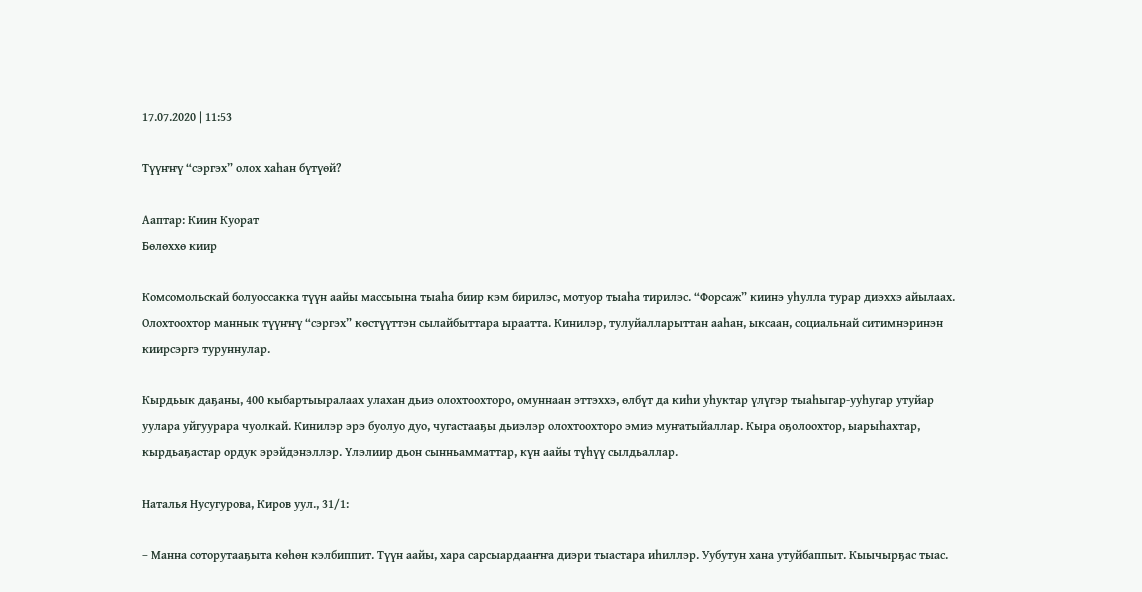17.07.2020 | 11:53

Түүҥҥү “сэргэх” олох хаһан бүтүөй?

Ааптар: Киин Куорат
Бөлөххө киир

Комсомольскай болуоссакка түүн аайы массыына тыаһа биир кэм бирилэс, мотуор тыаһа тирилэс. “Форсаж” киинэ уһулла турар диэххэ айылаах. Олохтоохтор маннык түүҥҥү “сэргэх” көстүүттэн сылайбыттара ыраатта. Кинилэр, тулуйалларыттан ааһан, ыксаан, социальнай ситимнэринэн киирсэргэ туруннулар.

Кырдьык даҕаны, 400 кыбартыыралаах улахан дьиэ олохтоохторо, омуннаан эттэххэ, өлбүт да киһи уһуктар үлүгэр тыаһыгар-ууһугар утуйар уулара уйгуурара чуолкай. Кинилэр эрэ буолуо дуо, чугастааҕы дьиэлэр олохтоохторо эмиэ муҥатыйаллар. Кыра оҕолоохтор, ыарыһахтар, кырдьаҕастар ордук эрэйдэнэллэр. Үлэлиир дьон сынньамматтар, күн аайы түһүү сылдьаллар.

Наталья Нусугурова, Киров уул., 31/1:

– Манна соторутааҕыта көһөн кэлбиппит. Түүн аайы, хара сарсыардааҥҥа диэри тыастара иһиллэр. Уубутун хана утуйбаппыт. Кыычырҕас тыас.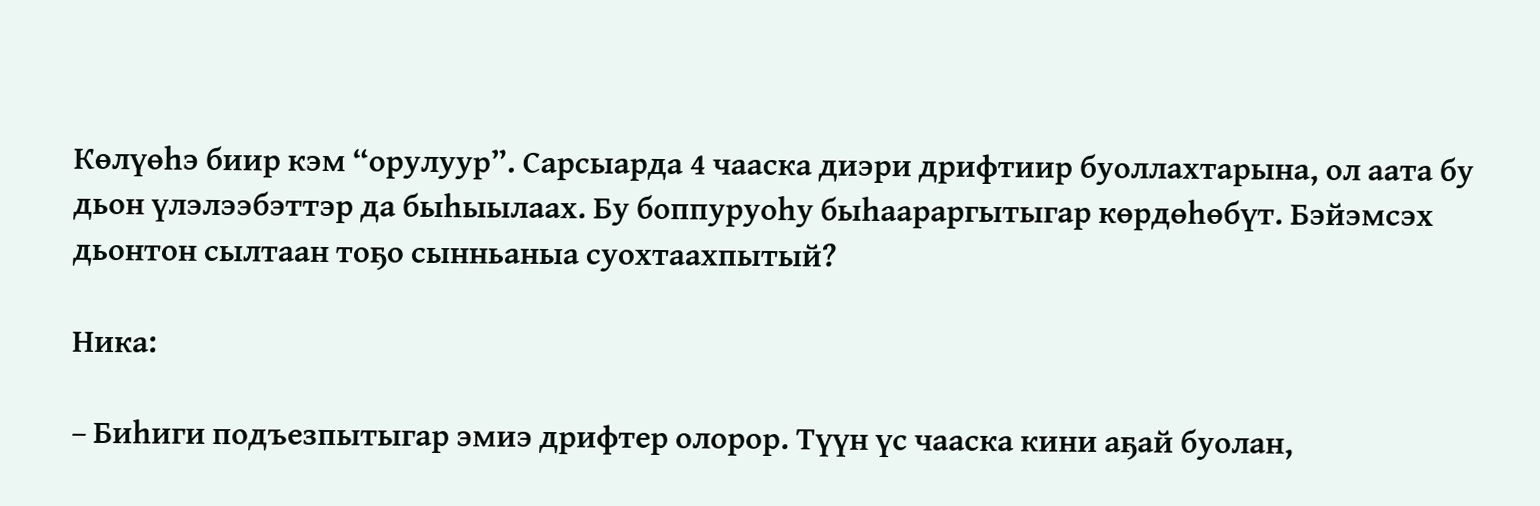Көлүөһэ биир кэм “орулуур”. Сарсыарда 4 чааска диэри дрифтиир буоллахтарына, ол аата бу дьон үлэлээбэттэр да быһыылаах. Бу боппуруоһу быһаараргытыгар көрдөһөбүт. Бэйэмсэх дьонтон сылтаан тоҕо сынньаныа суохтаахпытый?

Ника:

– Биһиги подъезпытыгар эмиэ дрифтер олорор. Түүн үс чааска кини аҕай буолан,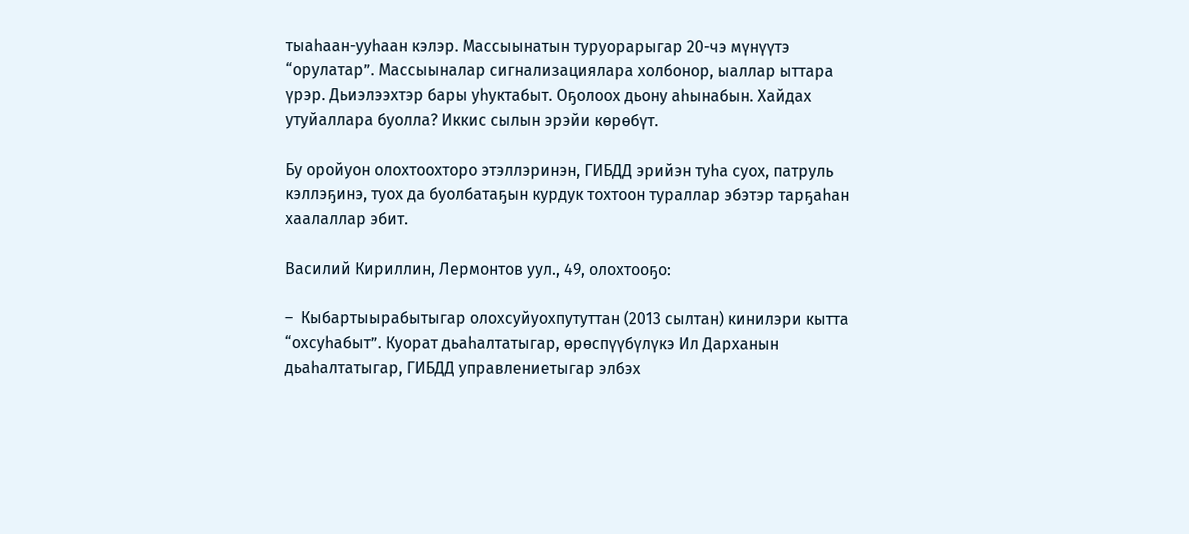тыаһаан-ууһаан кэлэр. Массыынатын туруорарыгар 20-чэ мүнүүтэ “орулатар”. Массыыналар сигнализациялара холбонор, ыаллар ыттара үрэр. Дьиэлээхтэр бары уһуктабыт. Оҕолоох дьону аһынабын. Хайдах утуйаллара буолла? Иккис сылын эрэйи көрөбүт.

Бу оройуон олохтоохторо этэллэринэн, ГИБДД эрийэн туһа суох, патруль кэллэҕинэ, туох да буолбатаҕын курдук тохтоон тураллар эбэтэр тарҕаһан хаалаллар эбит.

Василий Кириллин, Лермонтов уул., 49, олохтооҕо:

–  Кыбартыырабытыгар олохсуйуохпутуттан (2013 сылтан) кинилэри кытта “охсуһабыт”. Куорат дьаһалтатыгар, өрөспүүбүлүкэ Ил Дарханын дьаһалтатыгар, ГИБДД управлениетыгар элбэх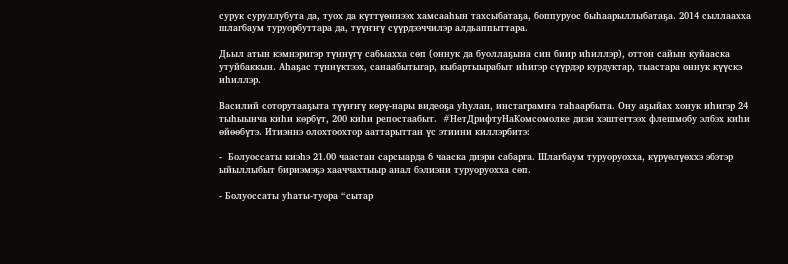сурук суруллубута да, туох да күттүөннээх хамсааһын тахсыбатаҕа, боппуруос быһаарыллыбатаҕа. 2014 сыллаахха шлагбаум туруорбуттара да, түүҥҥү сүүрдээччилэр алдьаппыттара.

Дьыл атын кэмнэригэр түннүгү сабыахха сөп (оннук да буоллаҕына син биир иһиллэр), оттон сайын куйааска утуйбаккын. Аһаҕас түннүктээх, санаабытыгар, кыбартыырабыт иһигэр сүүрдэр курдуктар, тыастара оннук күүскэ иһиллэр.

Василий соторутааҕыта түүҥҥү көрү-нары видеоҕа уһулан, инстаграмҥа таһаарбыта. Ону аҕыйах хонук иһигэр 24 тыһыынча киһи көрбүт, 200 киһи репостаабыт.  #НетДрифтуНаКомсомолке диэн хэштегтээх флешмобу элбэх киһи өйөөбүтэ. Итиэннэ олохтоохтор ааттарыттан үс этиини киллэрбитэ:

-  Болуоссаты киэһэ 21.00 чаастан сарсыарда 6 чааска диэри сабарга. Шлагбаум туруоруохха, күрүөлүөххэ эбэтэр ыйыллыбыт бириэмэҕэ хааччахтыыр анал бэлиэни туруоруохха сөп.

- Болуоссаты уһаты-туора “сытар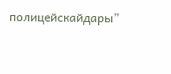полицейскайдары”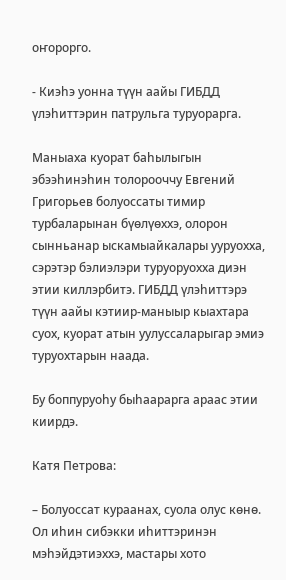оҥорорго.

- Киэһэ уонна түүн аайы ГИБДД үлэһиттэрин патрульга туруорарга.

Маныаха куорат баһылыгын эбээһинэһин толорооччу Евгений Григорьев болуоссаты тимир турбаларынан бүөлүөххэ, олорон сынньанар ыскамыайкалары ууруохха, сэрэтэр бэлиэлэри туруоруохха диэн этии киллэрбитэ. ГИБДД үлэһиттэрэ түүн аайы кэтиир-маныыр кыахтара суох, куорат атын уулуссаларыгар эмиэ туруохтарын наада.

Бу боппуруоһу быһаарарга араас этии киирдэ.

Катя Петрова:

– Болуоссат кураанах, суола олус көнө. Ол иһин сибэкки иһиттэринэн мэһэйдэтиэххэ, мастары хото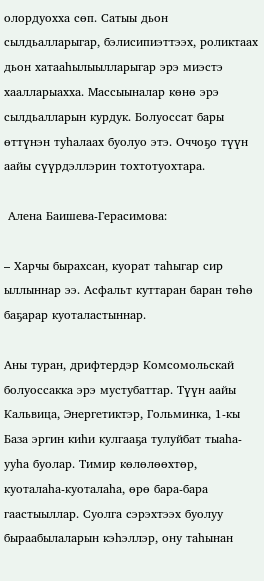олордуохха сөп. Сатыы дьон сылдьалларыгар, бэлисипиэттээх, роликтаах дьон хатааһылыылларыгар эрэ миэстэ хаалларыахха. Массыыналар көнө эрэ сылдьалларын курдук. Болуоссат бары өттүнэн туһалаах буолуо этэ. Оччоҕо түүн аайы сүүрдэллэрин тохтотуохтара.

 Алена Баишева-Герасимова:

– Харчы бырахсан, куорат таһыгар сир ыллыннар ээ. Асфальт куттаран баран төһө баҕарар куоталастыннар.

Аны туран, дрифтердэр Комсомольскай болуоссакка эрэ мустубаттар. Түүн аайы Кальвица, Энергетиктэр, Гольминка, 1-кы База эргин киһи кулгааҕа тулуйбат тыаһа-ууһа буолар. Тимир көлөлөөхтөр, куоталаһа-куоталаһа, өрө бара-бара гаастыыллар. Суолга сэрэхтээх буолуу быраабылаларын кэһэллэр, ону таһынан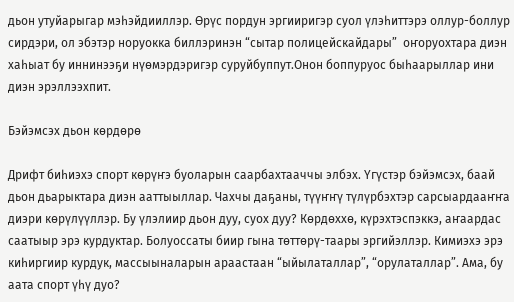дьон утуйарыгар мэһэйдииллэр. Өрүс пордун эргииригэр суол үлэһиттэрэ оллур-боллур сирдэри, ол эбэтэр норуокка биллэринэн “сытар полицейскайдары”  оҥоруохтара диэн хаһыат бу иннинээҕи нүөмэрдэригэр суруйбуппут.Онон боппуруос быһаарыллар ини диэн эрэллээхпит.

Бэйэмсэх дьон көрдөрө

Дрифт биһиэхэ спорт көрүҥэ буоларын саарбахтааччы элбэх. Үгүстэр бэйэмсэх, баай  дьон дьарыктара диэн ааттыыллар. Чахчы даҕаны, түүҥҥү түлүрбэхтэр сарсыардааҥҥа диэри көрүлүүллэр. Бу үлэлиир дьон дуу, суох дуу? Көрдөххө, күрэхтэспэккэ, аҥаардас саатыыр эрэ курдуктар. Болуоссаты биир гына төттөрү-таары эргийэллэр. Кимиэхэ эрэ киһиргиир курдук, массыыналарын араастаан “ыйылаталлар”, “орулаталлар”. Ама, бу аата спорт үһү дуо?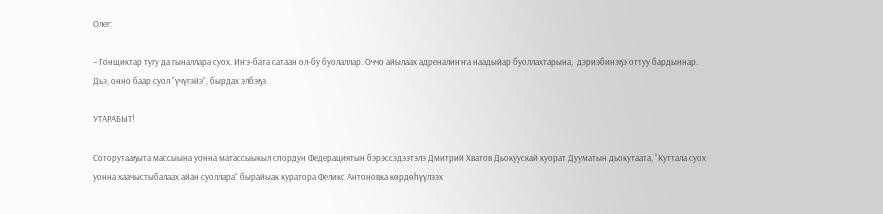Олег:

– Гонщиктар тугу да гыналлара суох. Иҥэ-бата сатаан ол-бу буолаллар. Оччо айылаах адреналиҥҥа наадыйар буоллахтарына,  дэриэбинэҕэ оттуу бардыннар. Дьэ, онно баар суол “үчүгэйэ”, бырдах элбэҕэ.

УТАРАБЫТ!

Соторутааҕыта массыына уонна матассыыкыл спордун Федерациятын бэрэссэдээтэлэ Дмитрий Хватов Дьокуускай куорат Дууматын дьокутаата, “Куттала суох уонна хаачыстыбалаах айан суоллара” бырайыак куратора Феликс Антоновка көрдөһүүлээх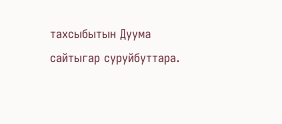тахсыбытын Дуума сайтыгар суруйбуттара.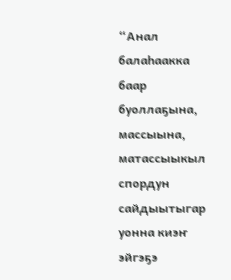“Анал балаһаакка баар буоллаҕына, массыына, матассыыкыл спордун сайдыытыгар  уонна киэҥ эйгэҕэ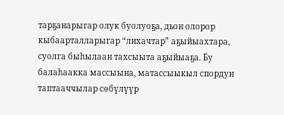тарҕанарыгар олук буолуоҕа, дьон олорор кыбаарталларыгар “лихачтар” аҕыйыахтара, суолга быһылаан тахсыыта аҕыйыаҕа. Бу балаһаакка массыына, матассыыкыл спордун таптааччылар сөбүлүүр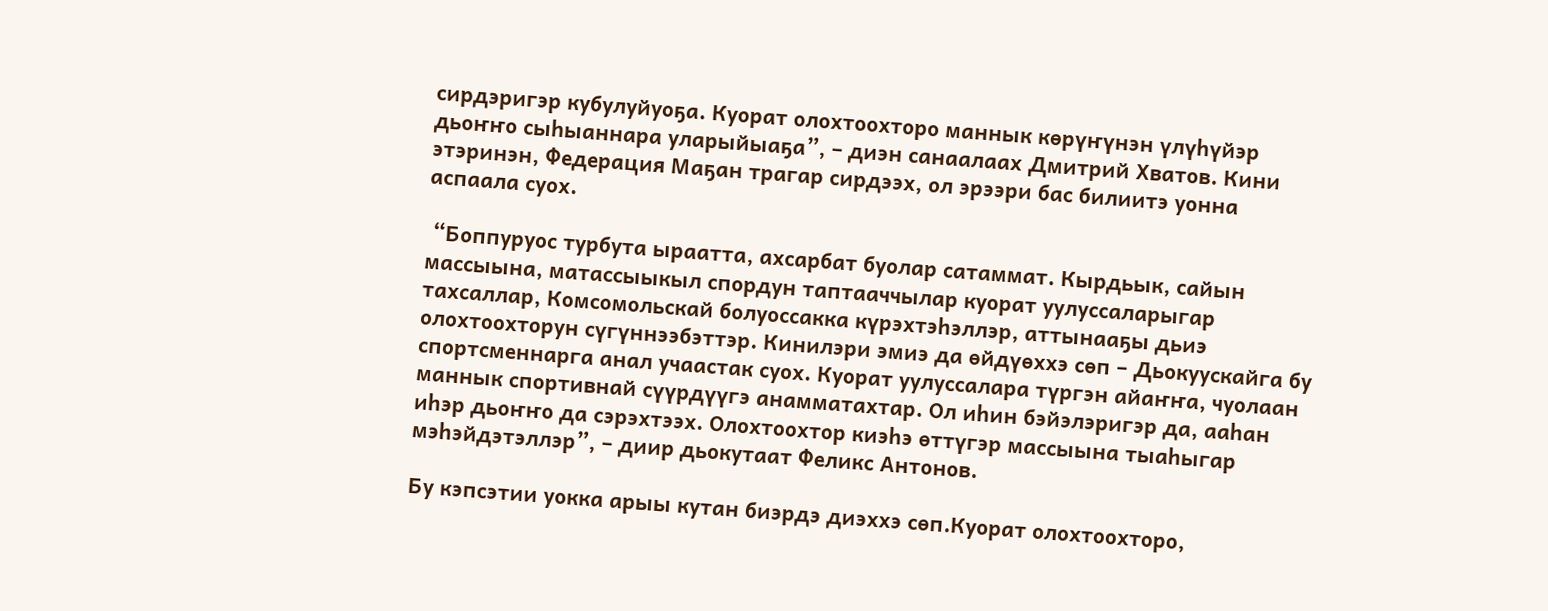сирдэригэр кубулуйуоҕа. Куорат олохтоохторо маннык көрүҥүнэн үлүһүйэр дьоҥҥо сыһыаннара уларыйыаҕа”, – диэн санаалаах Дмитрий Хватов. Кини этэринэн, Федерация Маҕан трагар сирдээх, ол эрээри бас билиитэ уонна аспаала суох.

 “Боппуруос турбута ыраатта, ахсарбат буолар сатаммат. Кырдьык, сайын массыына, матассыыкыл спордун таптааччылар куорат уулуссаларыгар тахсаллар, Комсомольскай болуоссакка күрэхтэһэллэр, аттынааҕы дьиэ олохтоохторун сүгүннээбэттэр. Кинилэри эмиэ да өйдүөххэ сөп – Дьокуускайга бу спортсменнарга анал учаастак суох. Куорат уулуссалара түргэн айаҥҥа, чуолаан маннык спортивнай сүүрдүүгэ анамматахтар. Ол иһин бэйэлэригэр да, ааһан иһэр дьоҥҥо да сэрэхтээх. Олохтоохтор киэһэ өттүгэр массыына тыаһыгар мэһэйдэтэллэр”, – диир дьокутаат Феликс Антонов.

Бу кэпсэтии уокка арыы кутан биэрдэ диэххэ сөп.Куорат олохтоохторо,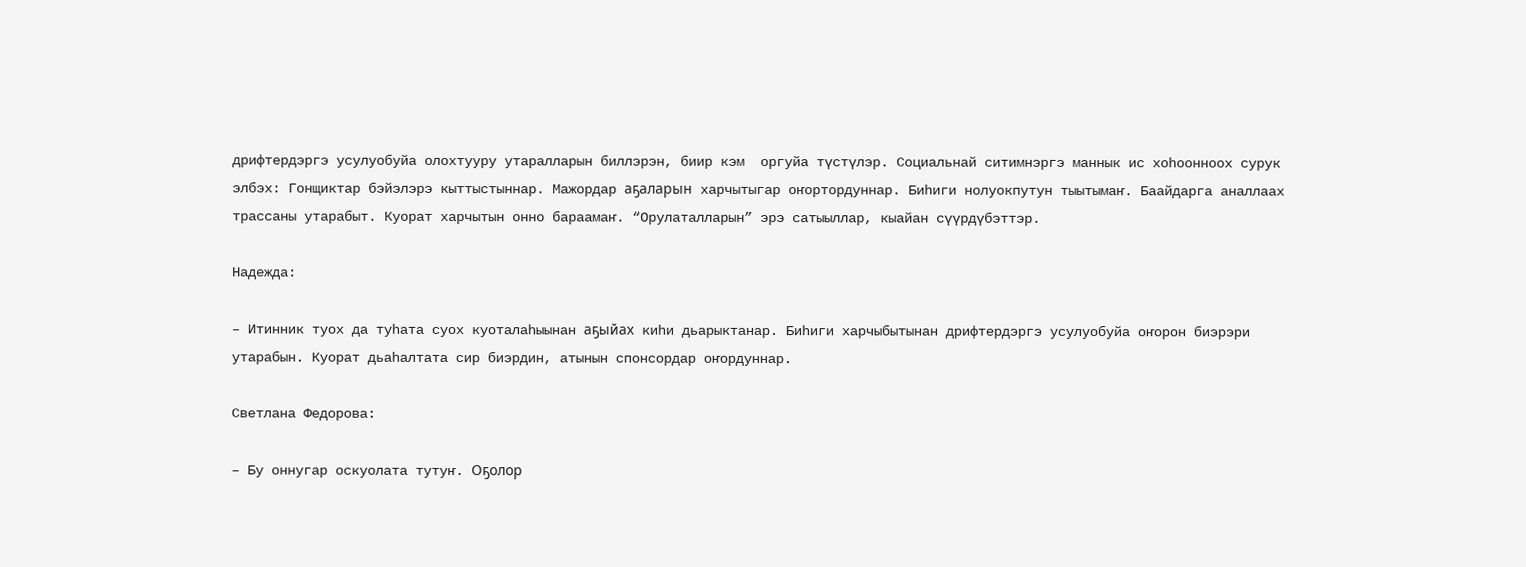дрифтердэргэ усулуобуйа олохтууру утаралларын биллэрэн, биир кэм  оргуйа түстүлэр. Социальнай ситимнэргэ маннык ис хоһоонноох сурук элбэх: Гонщиктар бэйэлэрэ кыттыстыннар. Мажордар аҕаларын харчытыгар оҥортордуннар. Биһиги нолуокпутун тыытымаҥ. Баайдарга аналлаах трассаны утарабыт. Куорат харчытын онно бараамаҥ. “Орулаталларын” эрэ сатыыллар, кыайан сүүрдүбэттэр.

Надежда:

– Итинник туох да туһата суох куоталаһыынан аҕыйах киһи дьарыктанар. Биһиги харчыбытынан дрифтердэргэ усулуобуйа оҥорон биэрэри утарабын. Куорат дьаһалтата сир биэрдин, атынын спонсордар оҥордуннар.

Светлана Федорова:

– Бу оннугар оскуолата тутуҥ. Оҕолор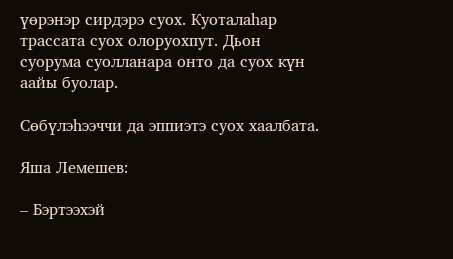үөрэнэр сирдэрэ суох. Куоталаһар трассата суох олоруохпут. Дьон суорума суолланара онто да суох күн аайы буолар.

Сөбүлэһээччи да эппиэтэ суох хаалбата.

Яша Лемешев:

– Бэртээхэй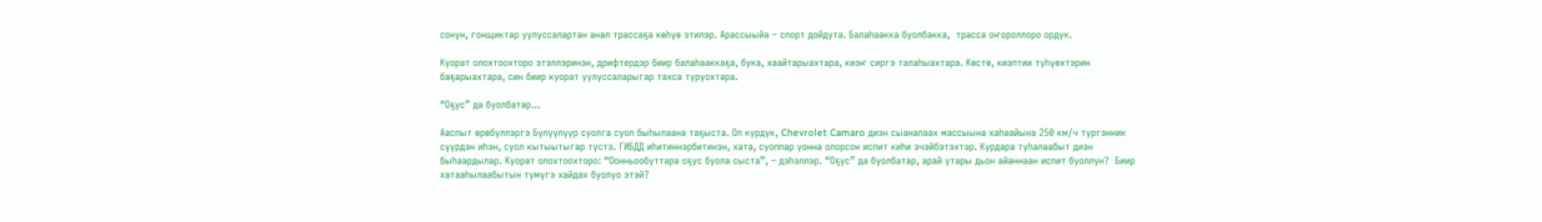сонун, гонщиктар уулуссалартан анал трассаҕа көһүө этилэр. Арассыыйа – спорт дойдута. Балаһаакка буолбакка,  трасса оҥороллоро ордук.

Куорат олохтоохторо этэллэринэн, дрифтердэр биир балаһааккаҕа, бука, хаайтарыахтара, киэҥ сиргэ талаһыахтара. Көстө, киэптии түһүөхтэрин баҕарыахтара, син биир куорат уулуссаларыгар тахса туруохтара.

“Оҕус” да буолбатар...

Ааспыт өрөбүллэргэ Бүлүүлүүр суолга суол быһылаана таҕыста. Ол курдук, Chevrolet Camaro диэн сыаналаах массыына хаһаайына 250 км/ч түргэнник сүүрдэн иһэн, суол кытыытыгар түстэ. ГИБДД иһитиннэрбитинэн, хата, суоппар уонна олорсон испит киһи эчэйбэтэхтэр. Курдара туһалаабыт диэн быһаардылар. Куорат олохтоохторо: “Оонньообуттара оҕус буола сыста”, – дэһэллэр. “Оҕус” да буолбатар, арай утары дьон айаннаан испит буоллун?  Биир хатааһылаабытын түмүгэ хайдах буолуо этэй?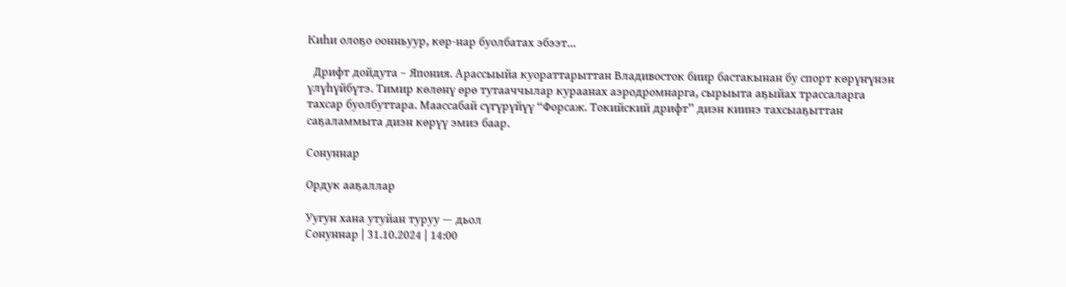Киһи олоҕо оонньуур, көр-нар буолбатах эбээт...

  Дрифт дойдута – Япония. Арассыыйа куораттарыттан Владивосток биир бастакынан бу спорт көрүҥүнэн үлүһүйбүтэ. Тимир көлөнү өрө тутааччылар кураанах аэродромнарга, сырыыта аҕыйах трассаларга тахсар буолбуттара. Маассабай сүгүрүйүү “Форсаж. Токийский дрифт” диэн киинэ тахсыаҕыттан саҕаламмыта диэн көрүү эмиэ баар.

Сонуннар

Ордук ааҕаллар

Уугун хана утуйан туруу — дьол
Сонуннар | 31.10.2024 | 14:00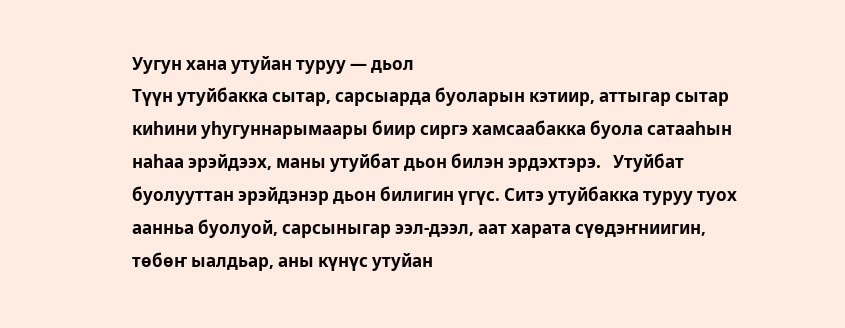Уугун хана утуйан туруу — дьол
Түүн утуйбакка сытар, сарсыарда буоларын кэтиир, аттыгар сытар киһини уһугуннарымаары биир сиргэ хамсаабакка буола сатааһын наһаа эрэйдээх, маны утуйбат дьон билэн эрдэхтэрэ.   Утуйбат буолууттан эрэйдэнэр дьон билигин үгүс. Ситэ утуйбакка туруу туох аанньа буолуой, сарсыныгар ээл-дээл, аат харата сүөдэҥниигин, төбөҥ ыалдьар, аны күнүс утуйан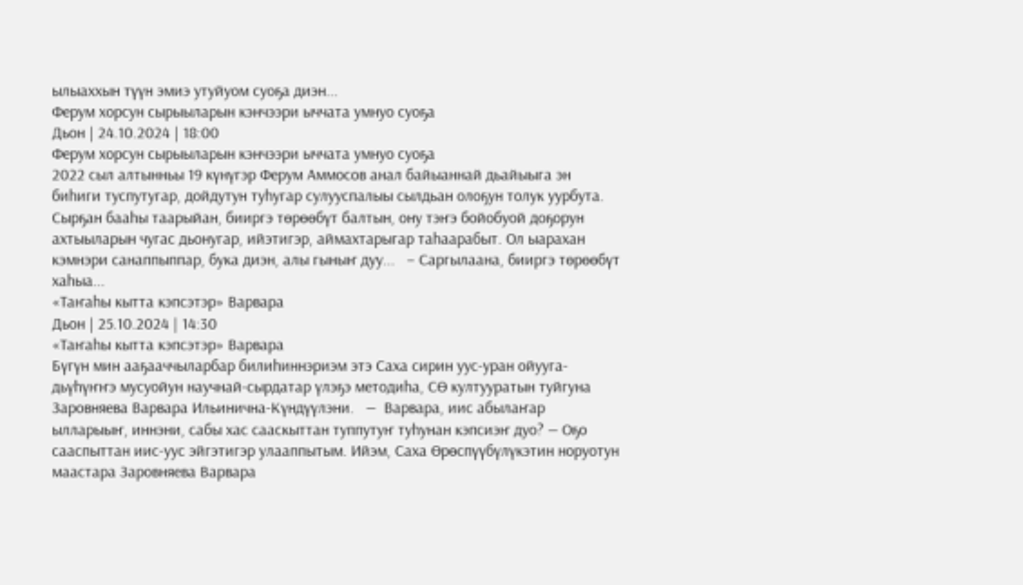ылыаххын түүн эмиэ утуйуом суоҕа диэн...
Ферум хорсун сырыыларын кэнчээри ыччата умнуо суоҕа
Дьон | 24.10.2024 | 18:00
Ферум хорсун сырыыларын кэнчээри ыччата умнуо суоҕа
2022 сыл алтынньы 19 күнүгэр Ферум Аммосов анал байыаннай дьайыыга эн биһиги туспутугар, дойдутун туһугар сулууспалыы сылдьан олоҕун толук уурбута. Сырҕан бааһы таарыйан, бииргэ төрөөбүт балтын, ону тэҥэ бойобуой доҕорун ахтыыларын чугас дьонугар, ийэтигэр, аймахтарыгар таһаарабыт. Ол ыарахан кэмнэри санаппыппар, бука диэн, алы гыныҥ дуу...   – Саргылаана, бииргэ төрөөбүт хаһыа...
«Таҥаһы кытта кэпсэтэр» Варвара
Дьон | 25.10.2024 | 14:30
«Таҥаһы кытта кэпсэтэр» Варвара
Бүгүн мин ааҕааччыларбар билиһиннэриэм этэ Саха сирин уус-уран ойууга-дьүһүҥҥэ мусуойун научнай-сырдатар үлэҕэ методиһа, СӨ култууратын туйгуна Заровняева Варвара Ильинична-Күндүүлэни.   —  Варвара, иис абылаҥар ылларыыҥ, иннэни, сабы хас сааскыттан туппутуҥ туһунан кэпсиэҥ дуо? — Оҕо сааспыттан иис-уус эйгэтигэр улааппытым. Ийэм, Саха Өрөспүүбүлүкэтин норуотун маастара Заровняева Варвара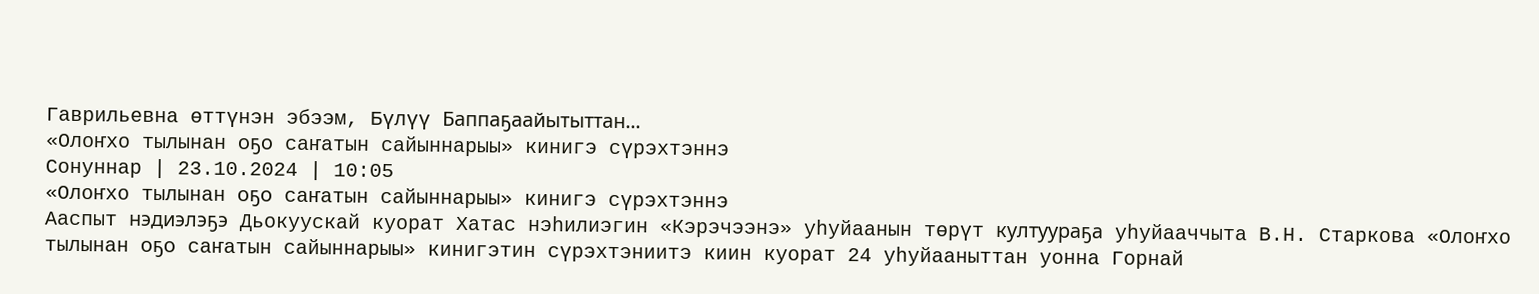Гаврильевна өттүнэн эбээм, Бүлүү Баппаҕаайытыттан...
«Олоҥхо тылынан оҕо саҥатын сайыннарыы» кинигэ сүрэхтэннэ
Сонуннар | 23.10.2024 | 10:05
«Олоҥхо тылынан оҕо саҥатын сайыннарыы» кинигэ сүрэхтэннэ
Ааспыт нэдиэлэҕэ Дьокуускай куорат Хатас нэһилиэгин «Кэрэчээнэ» уһуйаанын төрүт култуураҕа уһуйааччыта В.Н. Старкова «Олоҥхо тылынан оҕо саҥатын сайыннарыы» кинигэтин сүрэхтэниитэ киин куорат 24 уһуйааныттан уонна Горнай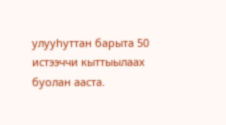улууһуттан барыта 50 истээччи кыттыылаах буолан ааста.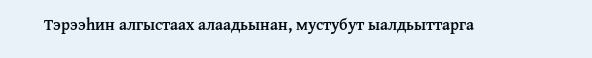Тэрээһин алгыстаах алаадьынан, мустубут ыалдьыттарга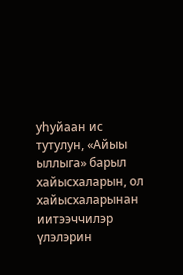уһуйаан ис тутулун, «Айыы ыллыга» барыл хайысхаларын, ол хайысхаларынан иитээччилэр үлэлэрин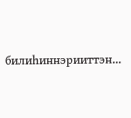билиһиннэрииттэн...